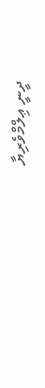ދީނީ ޢިލްމްވެރިޔާ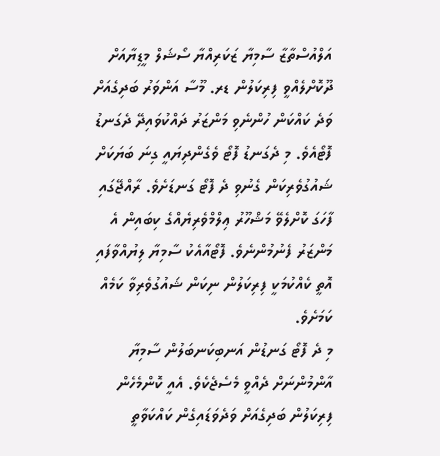އަލްއުސްތާޒާ ސާމިޔާ ޒަކަރިއްޔާ ސޯޝަލް މީޑިޔާއަށް ދޫކޮށްލެއްވީ ފިރިކަލުން ޑރ. މޫސާ އަންވަރު ބަދިގެއަށް ވަދެ ކައްކަން ހުންނެވި މަންޒަރު ދައްކުވައިދޭ ދެގަނޑު ފޮޓޯއެވެ. މި ދެގަނޑު ފޮޓޯ ވެގެންދިޔައީ ގިނަ ބަޔަކަށް ޝައުގުވެރިކަން ގެނުވި ދެ ފޮޓޯ ގަނޑަށެވެ. ރާއްޖޭގައި ފާހަގަ ކޮށްލެވޭ މަޝްހޫރު ޢިލްމްވެރިޔެއްގެ ކިބައިން އެ މަންޒަރު ފެނުމުންނެވެ. ފޮޓޯއާއެކު ސާމިޔާ ލިޔުއްވާފައި އޮތީ ކެއްކުމަކީ ފިރިކަލުން ނިކަން ޝައުގުވެރިވާ ކަމެއް ކަމަށެވެ.
މި ދެ ފޮޓޯ ގަނޑުން އަނބިކަނބަލުން ސާމިޔާ އާންމުންނަށް ދެއްވީ މެސެޖެކެވެ. އެއީ ކޮންމެހެން ފިރިކަލުން ބަދިގެއަށް ވަދެވަޑައިގެން ކައްކަވާތީ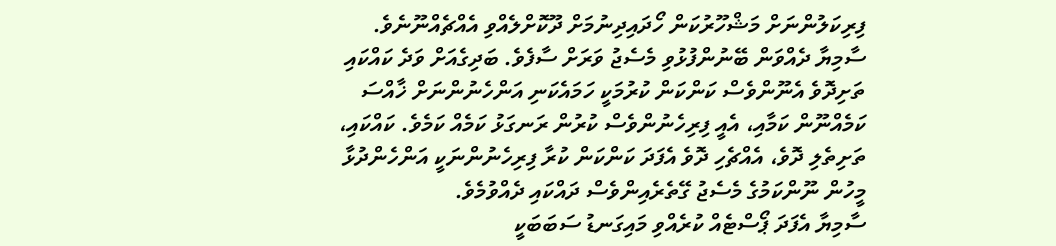ފިރިކަލުންނަށް މަޝްހޫރުކަން ހޯދައިދިނުމަށް ދޫކޮށްލެއްވި އެއްޗެއްނޫނެވެ. ސާމިޔާ ދެއްވަން ބޭނުންފުޅުވި މެސެޖު ވަރަށް ސާފެވެ. ބަދިގެއަށް ވަދެ ކައްކައި ތަށިދޮވެ އެނޫންވެސް ކަންކަން ކުރުމަކީ ހަމައެކަނި އަންހެނުންނަށް ޚާއްސަ ކަމެއްނޫން ކަމާއި، އެއީ ފިރިހެނުންވެސް ކުރުން ރަނގަޅު ކަމެއް ކަމެވެ. ކައްކައި، ތަށިތެލި ދޮވެ، އެއްޗެހި ދޮވެ އެފަދަ ކަންކަން ކުރާ ފިރިހެނުންނަކީ އަންހެންދުޅާ މީހުން ނޫންކަމުގެ މެސެޖު ގޭތެރެއިންވެސް ދައްކައި ދެއްވުމެވެ.
ސާމިޔާ އެފަދަ ޕޯސްޓެއް ކުރެއްވި މައިގަނޑު ސަބަބަކީ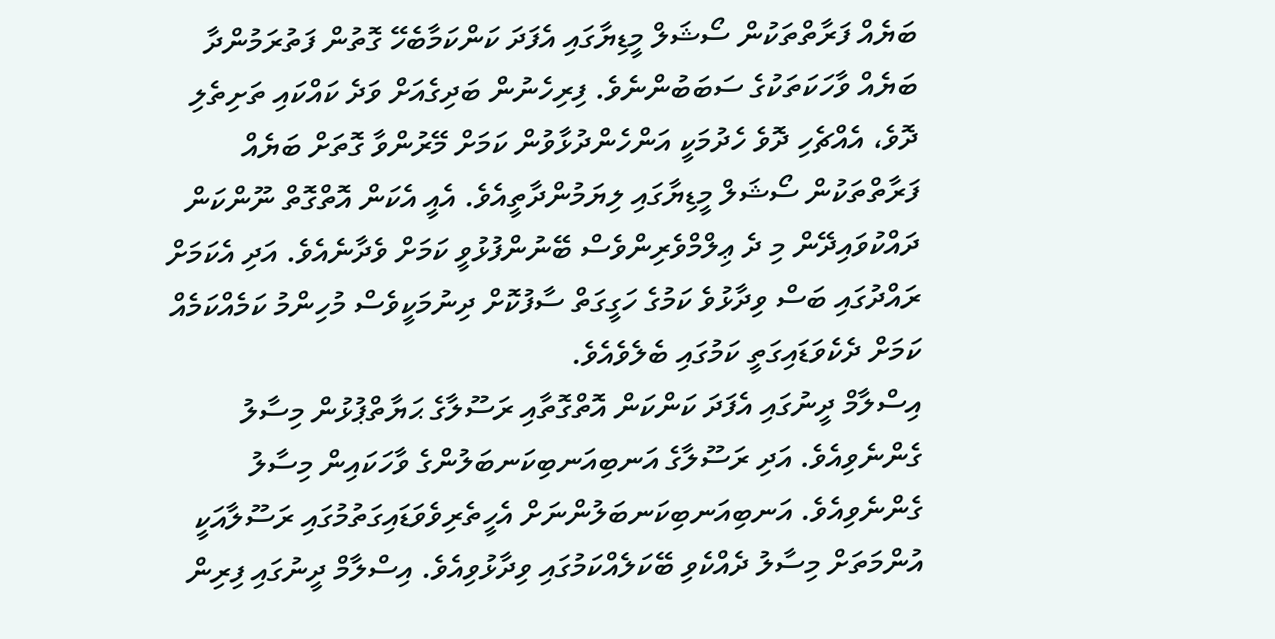ބަޔެއް ފަރާތްތަކުން ސޯޝަލް މީޑިޔާގައި އެފަދަ ކަންކަމާބެހޭ ގޮތުން ފަތުރަމުންދާ ބަޔެއް ވާހަކަތަކުގެ ސަބަބުންނެވެ. ފިރިހެނުން ބަދިގެއަށް ވަދެ ކައްކައި ތަށިތެލި ދޮވެ، އެއްޗެހި ދޮވެ ހެދުމަކީ އަންހެންދުޅާވުން ކަމަށް މޭރުންވާ ގޮތަށް ބަޔެއް ފަރާތްތަކުން ސޯޝަލް މީޑިޔާގައި ލިޔަމުންދާތީއެވެ. އެއީ އެކަން އޮތްގޮތް ނޫންކަން ދައްކުވައިދޭން މި ދެ ޢިލްމްވެރިންވެސް ބޭނުންފުޅުވީ ކަމަށް ވެދާނެއެވެ. އަދި އެކަމަށް ރައްދުގައި ބަސް ވިދާޅުވެ ކަމުގެ ހަގީގަތް ސާފުކޮށް ދިނުމަކީވެސް މުހިންމު ކަމެއްކަމެއް ކަމަށް ދެކެވަޑައިގަތީ ކަމުގައި ބެލެވެއެވެ.
އިސްލާމް ދީނުގައި އެފަދަ ކަންކަން އޮތްގޮތާއި ރަސޫލާގެ ޙަޔާތްޕުޅުން މިސާލު ގެންނެވިއެވެ. އަދި ރަސޫލާގެ އަނބިއަނބިކަނބަލުންގެ ވާހަކައިން މިސާލު ގެންނެވިއެވެ. އަނބިއަނބިކަނބަލުންނަށް އެހީތެރިވެވަޑައިގަތުމުގައި ރަސޫލާއަކީ އުންމަތަށް މިސާލު ދެއްކެވި ބޭކަލެއްކަމުގައި ވިދާޅުވިއެވެ. އިސްލާމް ދީނުގައި ފިރިން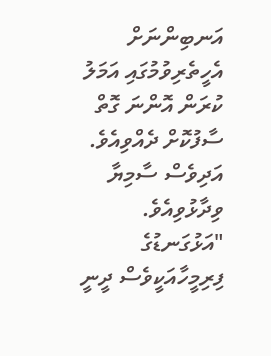އަނބިންނަށް އެހީތެރިވުމުގައި އަމަލު ކުރަން އޮންނަ ގޮތް ސާފުކޮށް ދެއްވިއެވެ. އަދިވެސް ސާމިޔާ ވިދާޅުވިއެވެ.
"އަޅުގަނޑުގެ ފިރިމީހާއަކީވެސް ދީނީ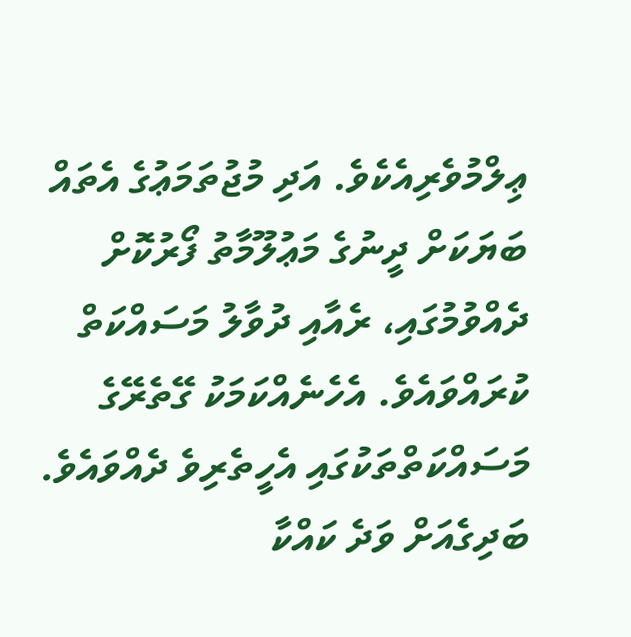ޢިލްމުވެރިއެކެވެ. އަދި މުޖުތަމަޢުގެ އެތައް ބަޔަކަށް ދީނުގެ މަޢުލޫމާތު ފޯރުކޮށް ދެއްވުމުގައި، ރެއާއި ދުވާލު މަސައްކަތް ކުރައްވައެވެ. އެހެނެއްކަމަކު ގޭތެރޭގެ މަސައްކަތްތަކުގައި އެހީތެރިވެ ދެއްވައެވެ. ބަދިގެއަށް ވަދެ ކައްކާ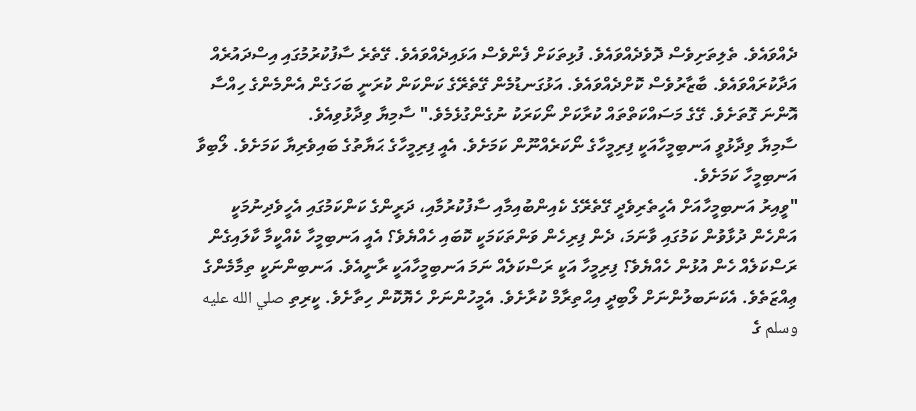ދެއްވައެވެ. ތެލިތަށިވެސް ދޮވެދެއްވައެވެ. ފުޅިތަކަށް ފެންވެސް އަޅައިދެއްވައެވެ. ގޭތެރެ ސާފުކުރުމުގައި އިސްދައުރެއް އަދާކުރައްވައެވެ. ބާޒާރުވެސް ކޮށްދެއްވައެވެ. އަޅުގަނޑުމެން ގޭތެރޭގެ ކަންކަން ކުރަނީ ބަހަގެން އެންމެންގެ ހިއްސާ އޮންނަ ގޮތަށެވެ. ގޭގެ މަސައްކަތްތައް ކުރާކަށް ނޯކަރަކު ނުގެންގުޅެމެވެ." ސާމިޔާ ވިދާޅުވިއެވެ.
ސާމިޔާ ވިދާޅުވީ އަނބިމީހާއަކީ ފިރިމީހާގެ ނޯކަރެއްނޫން ކަމަށެވެ. އެއީ ފިރިމީހާގެ ޙަޔާތުގެ ބައިވެރިޔާ ކަމަށެވެ. ލޯބިވާ އަނބިމީހާ ކަމަށެވެ.
"ވީއިރު އަނބިމީހާއަށް އެހީތެރިވެދީ ގޭތެރޭގެ ކެއިންބުއިމާއި ސާފުކުރުމާއި، ދަރީންގެ ކަންކަމުގައި އެހީވެދިނުމަކީ އަންހެން ދުޅާވުން ކަމުގައި ވާނަމަ، ދެން ފިރިހެން ވަންތަކަމަކީ ކޮބައި ހެއްޔެވެ؟ އެއީ އަނބިމީހާ ކެއްކީމާ ކާލައިގެން ރަސްކަލެއް ހެން އުޅުން ހެއްޔެވެ؟ ފިރިމީހާ އަކީ ރަސްކަލެއް ނަމަ އަނބިމީހާއަކީ ރާނީއެވެ. އަނބިންނަކީ ތިމާމެންގެ ޢިއްޒަތެވެ. އެކަނަބލުންނަށް ލޯބިދީ އިޙްތިރާމް ކުރާށެވެ. އެމީހުންނަށް ހެޔޮކޮން ހިތާށެވެ. ކީރިތި صلي الله عليه وسلم ގެ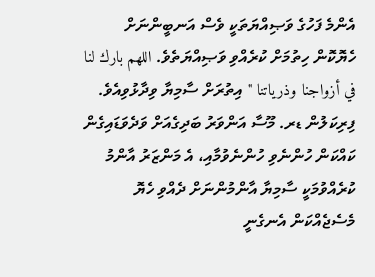އެންމެ ފަހުގެ ވަޞިއްޔަތަކީ ވެސް އަނބީންނަށް ހެޔޮކޮން ހިތުމަށް ކުރެއްވި ވަޞިއްޔަތެވެ. اللهم بارك لنا في أزواجنا وذرياتنا " އިތުރަށް ސާމިޔާ ވިދާޅުވިއެވެ.
ފިރިކަލުން ޑރ. މޫސާ އަންވަރު ބަދިގެއަށް ވަދެވަޑައިގެން ކައްކަން ހުންނެވި ހުންނެވުމާއި، އެ މަންޒަރު އާންމު ކުރެއްވުމަކީ ސާމިޔާ އާންމުންނަށް ދެއްވި ހެޔޮ މެސެޖެއްކަން އެނގެނީ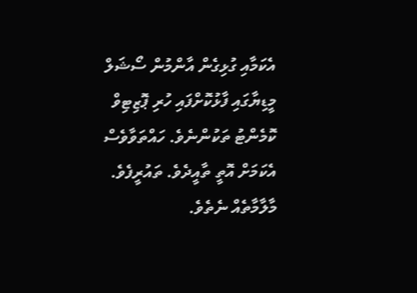އެކަމާއި ގުޅިގެން އާންމުން ސޯޝަލް މީޑިޔާގައި ފާޅުކޮށްފައި ހުރި ޕޮޒިޓިވް ކޮމެންޓު ތަކުންނެވެ. ހައްތަވާވެސް އެކަމަށް އޮތީ ތާއީދެވެ. ތައުރީފެވެ. މާލާމާތެއް ނެތެވެ.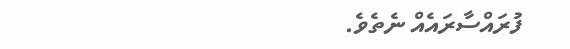ފުރައްސާރައެއް ނެތެވެ.